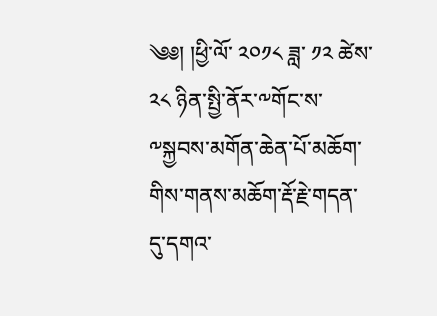༄༅། །ཕྱི་ལོ་ ༢༠༡༨ ཟླ་ ༡༢ ཚེས་ ༢༨ ཉིན་སྤྱི་ནོར་༸གོང་ས་༸སྐྱབས་མགོན་ཆེན་པོ་མཆོག་གིས་གནས་མཆོག་རྡོ་རྗེ་གདན་དུ་དགའ་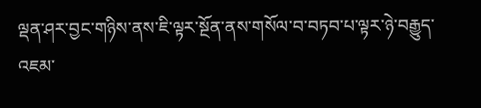ལྡན་ཤར་བྱང་གཉིས་ནས་ཇི་ལྟར་སྔོན་ནས་གསོལ་བ་བཏབ་པ་ལྟར་ཉེ་བརྒྱུད་འཇམ་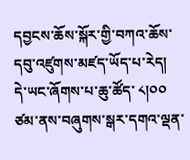དབྱངས་ཆོས་སྐོར་གྱི་བཀའ་ཆོས་དབུ་འཛུགས་མཛད་ཡོད་པ་རེད།
དེ་ཡང་ཞོགས་པ་ཆུ་ཚོད་ ༨།༠༠ ཙམ་ནས་བཞུགས་སྒར་དགའ་ལྡན་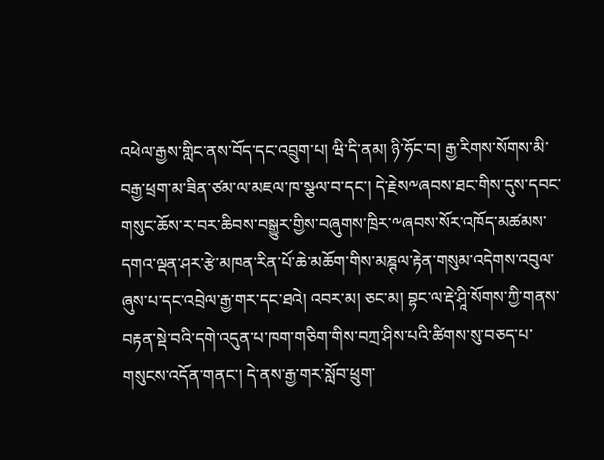འཕེལ་རྒྱས་གླིང་ནས་བོད་དང་འབྲུག་པ། ཝི་དི་ནམ། ཉི་ཧོང་བ། རྒྱ་རིགས་སོགས་མི་བརྒྱ་ཕྲག་མ་ཟིན་ཙམ་ལ་མཇལ་ཁ་སྩལ་བ་དང་། དེ་རྗེས༸ཞབས་ཐང་གིས་དུས་དབང་གསུང་ཆོས་ར་བར་ཆིབས་བསྒྱུར་གྱིས་བཞུགས་ཁྲིར་༸ཞབས་སོར་འཁོད་མཚམས་དགའ་ལྡན་ཤར་རྩེ་མཁན་རིན་པོ་ཆེ་མཆོག་གིས་མཎྚལ་རྟེན་གསུམ་འདེགས་འབུལ་ཞུས་པ་དང་འབྲེལ་རྒྱ་གར་དང་ཐའེ། འབར་མ། ཅང་མ། བྷང་ལ་རྡེ་ཤཱི་སོགས་ཀྱི་གནས་བརྟན་སྡེ་བའི་དགེ་འདུན་པ་ཁག་གཅིག་གིས་བཀྲ་ཤིས་པའི་ཚིགས་སུ་བཅད་པ་གསུངས་འདོན་གནང་། དེ་ནས་རྒྱ་གར་སློབ་ཕྲུག་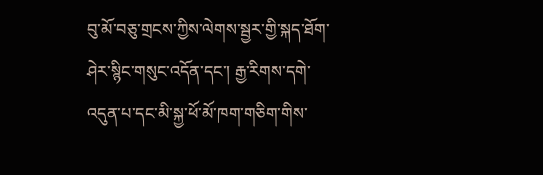བུ་མོ་བཅུ་གྲངས་ཀྱིས་ལེགས་སྦྱར་གྱི་སྐད་ཐོག་ཤེར་སྙིང་གསུང་འདོན་དང་། རྒྱ་རིགས་དགེ་འདུན་པ་དང་མི་སྐྱ་ཕོ་མོ་ཁག་གཅིག་གིས་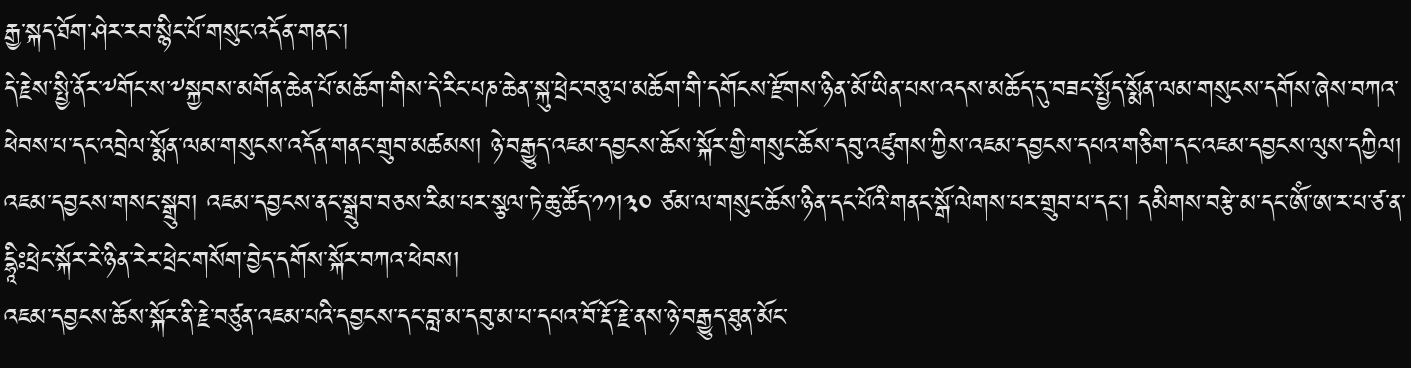རྒྱ་སྐད་ཐོག་ཤེར་རབ་སྙིང་པོ་གསུང་འདོན་གནང་།
དེ་རྗེས་སྤྱི་ནོར་༸གོང་ས་༸སྐྱབས་མགོན་ཆེན་པོ་མཆོག་གིས་དེ་རིང་པཎ་ཆེན་སྐུ་ཕྲེང་བཅུ་པ་མཆོག་གི་དགོངས་རྫོགས་ཉིན་མོ་ཡིན་པས་འདས་མཆོད་དུ་བཟང་སྤྱོད་སྨོན་ལམ་གསུངས་དགོས་ཞེས་བཀའ་ཕེབས་པ་དང་འབྲེལ་སྨོན་ལམ་གསུངས་འདོན་གནང་གྲུབ་མཚམས། ཉེ་བརྒྱུད་འཇམ་དབྱངས་ཆོས་སྐོར་གྱི་གསུང་ཆོས་དབུ་འཛུགས་ཀྱིས་འཇམ་དབྱངས་དཔའ་གཅིག་དང་འཇམ་དབྱངས་ལུས་དཀྱིལ། འཇམ་དབྱངས་གསང་སྒྲུབ། འཇམ་དབྱངས་ནང་སྒྲུབ་བཅས་རིམ་པར་སྩལ་ཏེ་ཆུ་ཚོད་༡༡།༣༠ ཙམ་ལ་གསུང་ཆོས་ཉིན་དང་པོའི་གནང་སྒོ་ལེགས་པར་གྲུབ་པ་དང་། དམིགས་བརྩེ་མ་དང་ཨོཾ་ཨ་ར་པ་ཙ་ན་དྷཱིཿཕྲེང་སྐོར་རེ་ཉིན་རེར་ཕྲེང་གསོག་བྱེད་དགོས་སྐོར་བཀའ་ཕེབས།
འཇམ་དབྱངས་ཆོས་སྐོར་ནི་རྗེ་བཙུན་འཇམ་པའི་དབྱངས་དང་བླ་མ་དབུ་མ་པ་དཔའ་བོ་རྡོ་རྗེ་ནས་ཉེ་བརྒྱུད་ཐུན་མོང་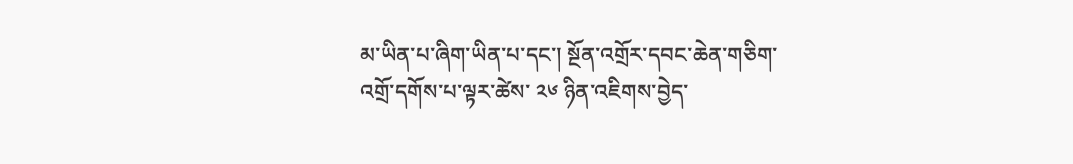མ་ཡིན་པ་ཞིག་ཡིན་པ་དང་། སྔོན་འགྲོར་དབང་ཆེན་གཅིག་འགྲོ་དགོས་པ་ལྟར་ཚེས་ ༢༦ ཉིན་འཇིགས་བྱེད་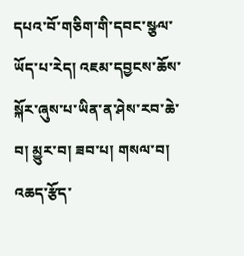དཔའ་བོ་གཅིག་གི་དབང་སྩལ་ཡོད་པ་རེད། འཇམ་དབྱངས་ཆོས་སྐོར་ཞུས་པ་ཡིན་ན་ཤེས་རབ་ཆེ་བ། མྱུར་བ། ཟབ་པ། གསལ་བ། འཆད་རྩོད་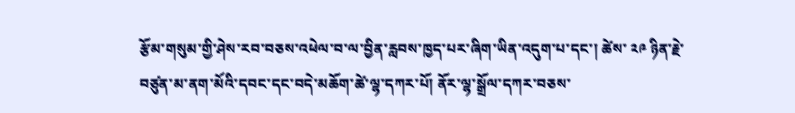རྩོམ་གསུམ་གྱི་ཤེས་རབ་བཅས་འཕེལ་བ་ལ་བྱིན་རླབས་ཁྱད་པར་ཞིག་ཡིན་འདུག་པ་དང་། ཚེས་ ༢༩ ཉིན་རྗེ་བཙུན་མ་ནག་མོའི་དབང་དང་བདེ་མཆོག་ཚེ་ལྷ་དཀར་པོ། ནོར་ལྷ་སྒྲོལ་དཀར་བཅས་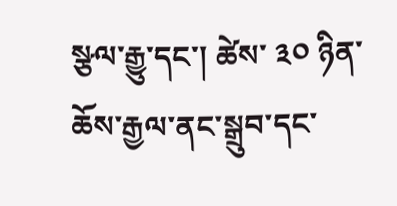སྩལ་རྒྱུ་དང་། ཚེས་ ༣༠ ཉིན་ཆོས་རྒྱལ་ནང་སྒྲུབ་དང་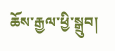ཆོས་རྒྱལ་ཕྱི་སྒྲུབ།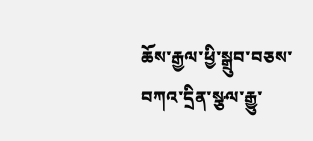ཆོས་རྒྱལ་ཕྱི་སྒྲུབ་བཅས་བཀའ་དྲིན་སྩལ་རྒྱུ་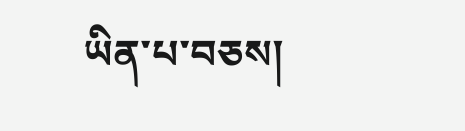ཡིན་པ་བཅས།